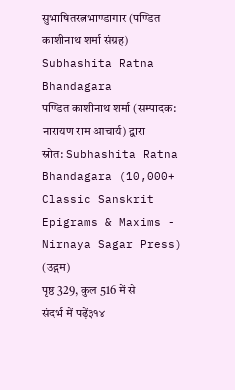सुभाषितरत्नभाण्डागार (पण्डित काशीनाथ शर्मा संग्रह)
Subhashita Ratna Bhandagara
पण्डित काशीनाथ शर्मा (सम्पादक: नारायण राम आचार्य) द्वारा
स्रोत: Subhashita Ratna Bhandagara (10,000+ Classic Sanskrit Epigrams & Maxims - Nirnaya Sagar Press) (उद्गम)
पृष्ठ 329, कुल 516 में से
संदर्भ में पढ़ें३१४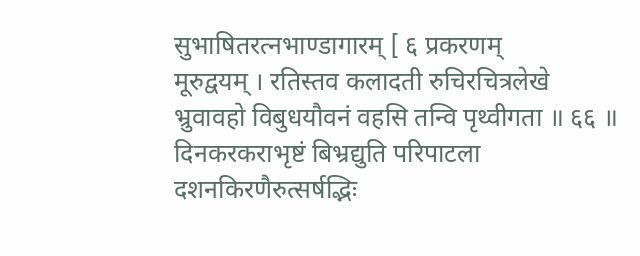सुभाषितरत्नभाण्डागारम् [ ६ प्रकरणम्
मूरुद्वयम् । रतिस्तव कलादती रुचिरचित्रलेखे भ्रुवावहो विबुधयौवनं वहसि तन्वि पृथ्वीगता ॥ ६६ ॥ दिनकरकराभृष्टं बिभ्रद्युति परिपाटला दशनकिरणैरुत्सर्षद्भिः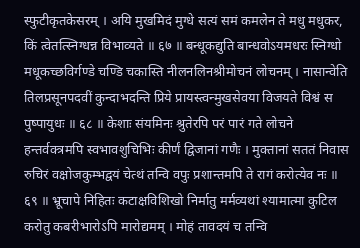स्फुटीकृतकेसरम् । अयि मुखमिदं मुग्धे सत्यं समं कमलेन ते मधु मधुकर, किं त्वेतत्स्निग्धन्न विभाव्यते ॥ ६७ ॥ बन्धूकद्युति बान्धवोऽयमधरः स्निग्धो मधूकच्छविर्गण्डे चण्डि चकास्ति नीलनलिनश्रीमोचनं लोचनम् । नासान्वेति तिलप्रसूनपदवीं कुन्दाभदन्ति प्रिये प्रायस्त्वन्मुखसेवया विजयते विश्वं स पुष्पायुधः ॥ ६८ ॥ केशाः संयमिनः श्रुतेरपि परं पारं गते लोचने हन्तर्वक्त्रमपि स्वभावशुचिभिः कीर्णं द्विजानां गणैः । मुक्तानां सततं निवास रुचिरं वक्षोजकुम्भद्वयं चेत्थं तन्वि वपुः प्रशान्तमपि ते रागं करोत्येव नः ॥ ६९ ॥ भ्रूचापे निहितः कटाक्षविशिखो निर्मातु मर्मव्यथां श्यामात्मा कुटिल करोतु कबरीभारोऽपि मारोद्यमम् । मोहं तावदयं च तन्वि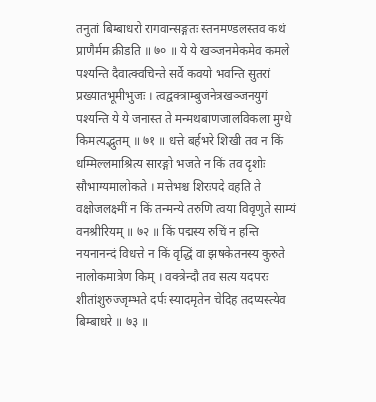तनुतां बिम्बाधरो रागवान्सङ्गतः स्तनमण्डलस्तव कथं प्राणैर्मम क्रीडति ॥ ७० ॥ ये ये खञ्जनमेकमेव कमले पश्यन्ति दैवात्क्वचिन्ते सर्वे कवयो भवन्ति सुतरां प्रख्यातभूमीभुजः । त्वद्वक्त्राम्बुजनेत्रखञ्जनयुगं पश्यन्ति ये ये जनास्त ते मन्मथबाणजालविकला मुग्धे किमत्यद्भुतम् ॥ ७१ ॥ धत्ते बर्हभरे शिखी तव न किं धम्मिल्लमाश्रित्य सारङ्गो भजते न किं तव दृशोः सौभाग्यमालोकते । मत्तेभश्च शिरःपदे वहति ते वक्षोजलक्ष्मीं न किं तन्मन्ये तरुणि त्वया विवृणुते साम्यं वनश्रीरियम् ॥ ७२ ॥ किं पद्मस्य रुचिं न हन्ति नयनानन्दं विधत्ते न किं वृद्धिं वा झषकेतनस्य कुरुते नालोकमात्रेण किम् । वक्त्रेन्दौ तव सत्य यदपरः शीतांशुरुज्जृम्भते दर्पः स्यादमृतेन चेदिह तदप्यस्त्येव बिम्बाधरे ॥ ७३ ॥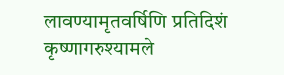लावण्यामृतवर्षिणि प्रतिदिशं कृष्णागरुश्यामले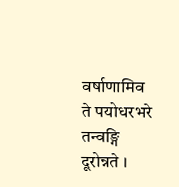वर्षाणामिव ते पयोधरभरे तन्वङ्गि दूरोन्नते ।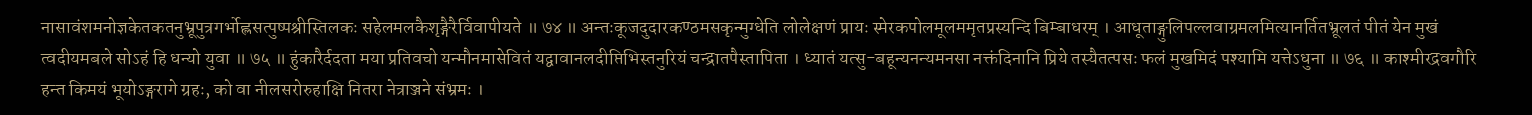नासावंशमनोज्ञकेतकतनुभ्रूपुत्रगर्भोह्लसत्पुष्पश्रीस्तिलकः सहेलमलकैशृङ्गैरैर्विवापीयते ॥ ७४ ॥ अन्तःकूजदुदारकण्ठमसकृन्मुग्धेति लोलेक्षणं प्रायः स्मेरकपोलमूलममृतप्रस्यन्दि बिम्बाधरम् । आधूताङ्गुलिपल्लवाग्रमलमित्यानर्तितभ्रूलतं पीतं येन मुखं त्वदीयमबले सोऽहं हि धन्यो युवा ॥ ७५ ॥ हुंकारैर्ददता मया प्रतिवचो यन्मौनमासेवितं यद्वावानलदीप्तिभिस्तनुरियं चन्द्रातपैस्तापिता । ध्यातं यत्सु-बहून्यनन्यमनसा नक्तंदिनानि प्रिये तस्यैतत्पसः फलं मुखमिदं पश्यामि यत्तेऽधुना ॥ ७६ ॥ काश्मीरद्रवगौरि हन्त किमयं भूयोऽङ्गरागे ग्रहः, को वा नीलसरोरुहाक्षि नितरा नेत्राञ्जने संभ्रमः ।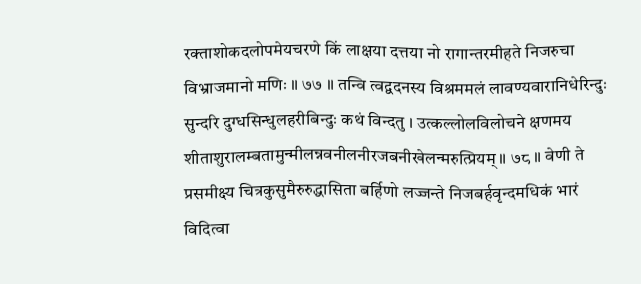रक्ताशोकदलोपमेयचरणे किं लाक्षया दत्तया नो रागान्तरमीहते निजरुचा विभ्राजमानो मणिः ॥ ७७ ॥ तन्वि त्वद्वदनस्य विश्रममलं लावण्यवारानिधेरिन्दुः सुन्दरि दुग्धसिन्धुलहरीबिन्दुः कथं विन्दतु । उत्कल्लोलविलोचने क्षणमय शीताशुरालम्बतामुन्मीलन्नवनीलनीरजबनीखेलन्मरुत्प्रियम् ॥ ७८ ॥ वेणी ते प्रसमीक्ष्य चित्रकुसुमैरुरुद्धासिता बर्हिणो लज्जन्ते निजबर्हवृन्दमधिकं भारं विदित्वा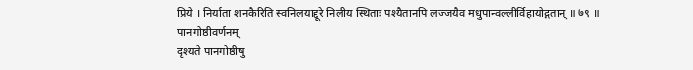प्रिये । निर्याता शनकैरिति स्वनिलयाद्दूरे निलीय स्थिताः पश्यैतानपि लज्जयैव मधुपान्वल्लीर्विहायोद्गतान् ॥ ७९ ॥
पानगोष्ठीवर्णनम्
दृश्यते पानगोष्ठीषु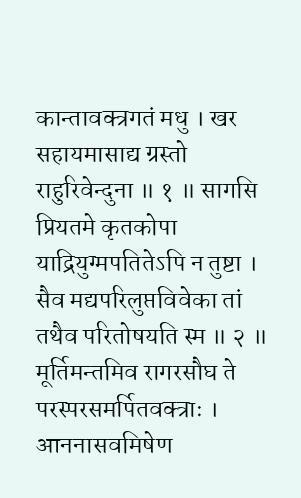कान्तावक्त्रगतं मधु । खर सहायमासाद्य ग्रस्तो राहुरिवेन्दुना ॥ १ ॥ सागसि प्रियतमे कृतकोपा याद्रियुग्मपतितेऽपि न तुष्टा । सैव मद्यपरिलुप्तविवेका तां तथैव परितोषयति स्म ॥ २ ॥ मूर्तिमन्तमिव रागरसौघ ते परस्परसमर्पितवक्त्राः । आननासवमिषेण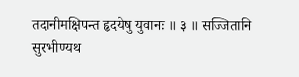तदानीमक्षिपन्त हृदयेषु युवानः ॥ ३ ॥ सज्जितानि सुरभीण्यथ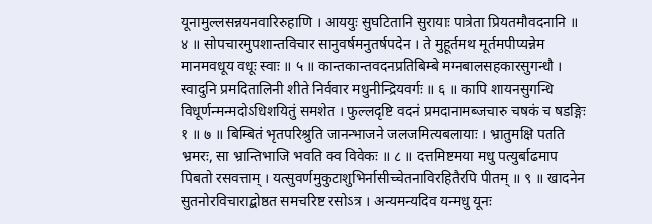यूनामुल्लसन्नयनवारिरुहाणि । आययुः सुघटितानि सुरायाः पात्रेता प्रियतमौवदनानि ॥ ४ ॥ सोपचारमुपशान्तविचार सानुवर्षमनुतर्षपदेन । ते मुहूर्तमथ मूर्तमपीप्यन्नेम मानमवधूय वधूः स्वाः ॥ ५ ॥ कान्तकान्तवदनप्रतिबिम्बे मग्नबालसहकारसुगन्धौ । स्वादुनि प्रमदितालिनी शीते निर्ववार मधुनीन्द्रियवर्गः ॥ ६ ॥ कापि शायनसुगन्धि विधूर्णन्मन्मदोऽधिशयितुं समशेत । फुल्लदृष्टि वदनं प्रमदानामब्जचारु चषकं च षडङ्गिः १ ॥ ७ ॥ बिम्बितं भृतपरिश्रुति जानन्भाजने जलजमित्यबलायाः । भ्रातुमक्षि पतति भ्रमरः, सा भ्रान्तिभाजि भवति क्व विवेकः ॥ ८ ॥ दत्तमिष्टमया मधु पत्युर्बाढमाप पिबतो रसवत्ताम् । यत्सुवर्णमुकुटाशुभिर्नासीच्चेतनाविरहितैरपि पीतम् ॥ ९ ॥ खादनेन सुतनोरविचाराद्बोष्ठत समचरिष्ट रसोऽत्र । अन्यमन्यदिव यन्मधु यूनः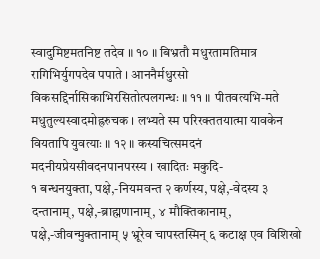स्वादुमिष्टमतनिष्ट तदेव ॥ १० ॥ बिभ्रतौ मधुरतामतिमात्र रागिभिर्युगपदेव पपाते । आननैर्मधुरसो विकसद्दिर्नासिकाभिरसितोत्पलगन्धः ॥ ११ ॥ पीतवत्यभि-मते मधुतुल्यस्वादमोह्ररुचक । लभ्यते स्म परिरक्ततयात्मा यावकेन वियतापि युवत्याः ॥ १२ ॥ कस्यचित्समदनं मदनीयप्रेयसीवदनपानपरस्य । खादितः मकुदि-
१ बन्धनयुक्ता, पक्षे,-नियमवन्त २ कर्णस्य, पक्षे,-वेदस्य ३ दन्तानाम्, पक्षे,-ब्राह्मणानाम्, ४ मौक्तिकानाम्, पक्षे,-जीवन्मुक्तानाम् ५ भ्रूरेव चापस्तस्मिन् ६ कटाक्ष एव विशिखो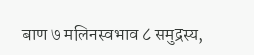बाण ७ मलिनस्वभाव ८ समुद्रस्य,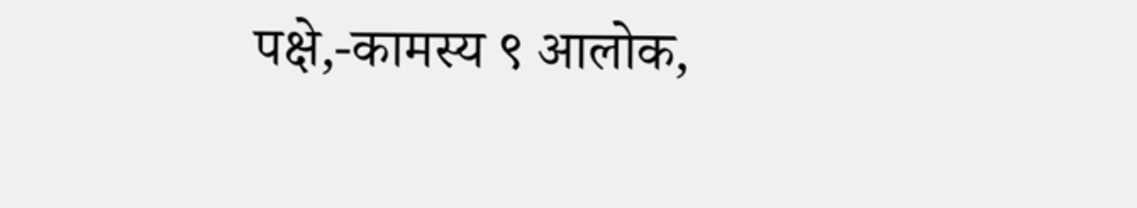पक्षे,-कामस्य ९ आलोक,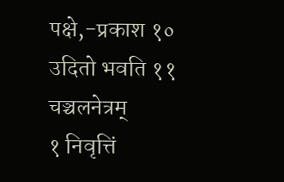पक्षे,-प्रकाश १० उदितो भवति ११ चञ्चलनेत्रम्
१ निवृत्तिं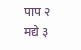पाप २ मद्ये ३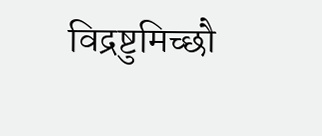विद्रष्टुमिच्छौ